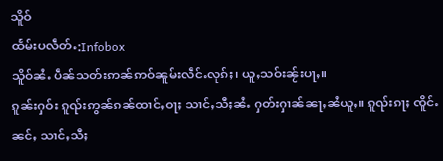သိူဝ်
ထႅမ်းပလဵတ်ႉ:Infobox
သိူဝ်ၼႆႉ ပဵၼ်သတ်းဢၼ်ဢဝ်ၼူမ်းလဵင်ႉလုၵ်ႈ၊ ယူႇသဝ်းၼႂ်းပႃႇ။
ၵူၼ်းႁဝ်း ၵူၺ်းဢွၼ်ၵၼ်ထၢင်ႇဝႃႈ သၢင်ႇသီႈၼႆႉ ႁတ်းႁၢၼ်ၼႃႇၼႆယူႇ။ ၵူၺ်းၵႃႈ ၸိူင်ႉၼင်ႇ သၢင်ႇသီႈ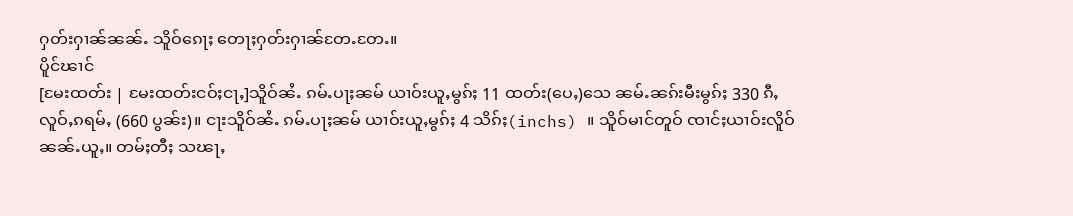ႁတ်းႁၢၼ်ၼၼ်ႉ သိူဝ်ၵေႃႈ တေႃႈႁတ်းႁၢၼ်တႄႉတႄႉ။
ပိူင်ၽၢင်
[မႄးထတ်း | မႄးထတ်းငဝ်ႈငႃႇ]သိူဝ်ၼႆႉ ၵမ်ႉပႃႈၼမ် ယၢဝ်းယူႇမွၵ်ႈ 11 ထတ်း(ပေႇ)သေ ၼမ်ႉၼၵ်းမီးမွၵ်ႈ 330 ၵီႇလူဝ်ႇၵရမ်ႇ (660 ပွၼ်း)။ ငႃးသိူဝ်ၼႆႉ ၵမ်ႉပႃႈၼမ် ယၢဝ်းယူႇမွၵ်ႈ 4 သိၵ်ႈ(inchs) ။ သိူဝ်မၢင်တူဝ် ၸၢင်ႈယၢဝ်းလိူဝ်ၼၼ်ႉယူႇ။ တမ်ႈတီႈ သၽႃႇ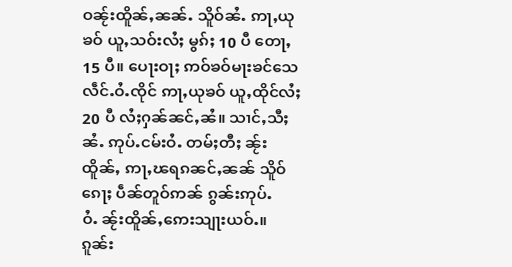ဝၼႂ်းထိူၼ်ႇၼၼ်ႉ သိူဝ်ၼႆႉ ဢႃႇယုၶဝ် ယူႇသဝ်းလႆႈ မွၵ်ႈ 10 ပီ တေႃႇ 15 ပီ။ ပေႃးဝႃႈ ဢဝ်ၶဝ်မႃးၶင်သေ လဵင်ႉဝႆႉၸိုင် ဢႃႇယုၶဝ် ယူႇထိုင်လႆႈ 20 ပီ လႆႈႁၼ်ၼင်ႇၼႆ။ သၢင်ႇသီႈၼႆႉ ဢုပ်ႉငမ်းဝႆႉ တမ်ႈတီႈ ၼႂ်းထိူၼ်ႇ ဢႃႇၽရၵၼင်ႇၼၼ် သိူဝ်ၵေႃႈ ပဵၼ်တူဝ်ဢၼ် ၵွၼ်းဢုပ်ႉဝႆႉ ၼႂ်းထိူၼ်ႇဢေးသျႃးယဝ်ႉ။ ၵူၼ်း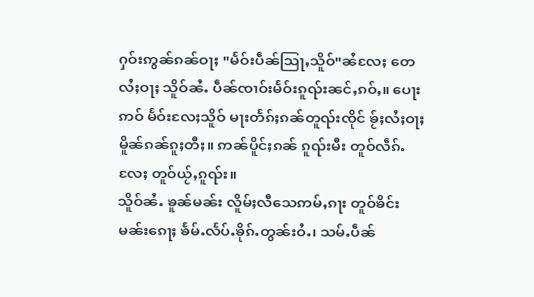ႁဝ်းဢွၼ်ၵၼ်ဝႃႈ "မႅဝ်းပဵၼ်သြႃႇသိူဝ်"ၼႆလႄႈ တေလႆႈဝႃႈ သိူဝ်ၼႆႉ ပဵၼ်ၸၢဝ်းမႅဝ်းၵူၺ်းၼင်ႇၵဝ်ႇ။ ပေႃးဢဝ် မႅဝ်းလႄႈသိူဝ် မႃးတႅၵ်ႈၵၼ်တူၺ်းၸိုင် ၶႂ်ႈလႆႈဝႃႈ မိူၼ်ၵၼ်ၵူႈတီႈ။ ဢၼ်ပိူင်ႈၵၼ် ၵူၺ်းမီး တူဝ်လဵၵ်ႉလႄႈ တူဝ်ယႂ်ႇၵူၺ်း။
သိူဝ်ၼႆႉ ၶူၼ်မၼ်း လိူမ်ႈလီသေဢမ်ႇၵႃး တူဝ်ၶိင်းမၼ်းၵေႃႈ ၶႅမ်ႉလႅပ်ႉၶိုၵ်ႉတွၼ်းဝႆႉ၊ သမ်ႉပဵၼ်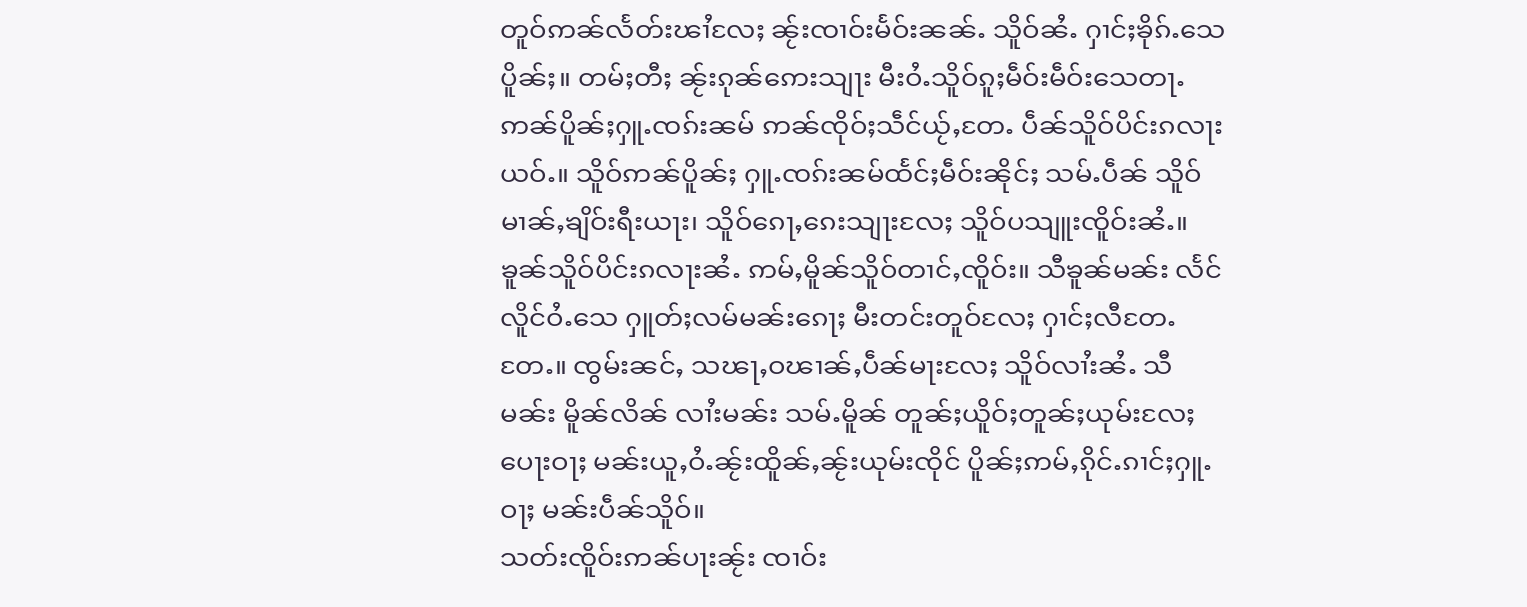တူဝ်ဢၼ်လႅတ်းၽၢႆလႄႈ ၼႂ်းၸၢဝ်းမႅဝ်းၼၼ်ႉ သိူဝ်ၼႆႉ ႁၢင်ႈၶိုၵ်ႉသေပိူၼ်ႈ။ တမ်ႈတီႈ ၼႂ်းၵုၼ်ဢေးသျႃး မီးဝႆႉသိူဝ်ၵူႈမဵဝ်းမဵဝ်းသေတႃႉ ဢၼ်ပိူၼ်ႈႁူႉၸၵ်းၼမ် ဢၼ်ၸိုဝ်ႈသဵင်ယႂ်ႇတႄႉ ပဵၼ်သိူဝ်ပိင်းၵလႃးယဝ်ႉ။ သိူဝ်ဢၼ်ပိူၼ်ႈ ႁူႉၸၵ်းၼမ်ထႅင်ႈမဵဝ်းၼိုင်ႈ သမ်ႉပဵၼ် သိူဝ်မၢၼ်ႇၶျိဝ်းရီးယႃး၊ သိူဝ်ၵေႃႇၵေးသျႃးလႄႈ သိူဝ်ပသျူးၸိူဝ်းၼႆႉ။ ၶူၼ်သိူဝ်ပိင်းၵလႃးၼႆႉ ဢမ်ႇမိူၼ်သိူဝ်တၢင်ႇၸိူဝ်း။ သီၶူၼ်မၼ်း လႅင်လိူင်ဝႆႉသေ ႁူတ်ႈလမ်မၼ်းၵေႃႈ မီးတင်းတူဝ်လႄႈ ႁၢင်ႈလီတႄႉတႄႉ။ ၸွမ်းၼင်ႇ သၽႃႇဝၽၢၼ်ႇပဵၼ်မႃးလႄႈ သိူဝ်လၢႆးၼႆႉ သီမၼ်း မိူၼ်လိၼ် လၢႆးမၼ်း သမ်ႉမိူၼ် တူၼ်ႈယိူဝ်ႈတူၼ်ႈယုမ်းလႄႈ ပေႃးဝႃႈ မၼ်းယူႇဝႆႉၼႂ်းထိူၼ်ႇၼႂ်းယုမ်းၸိုင် ပိူၼ်ႈဢမ်ႇၵိုင်ႉၵၢင်ႈႁူႉဝႃႈ မၼ်းပဵၼ်သိူဝ်။
သတ်းၸိူဝ်းဢၼ်ပႃးၼႂ်း ၸၢဝ်း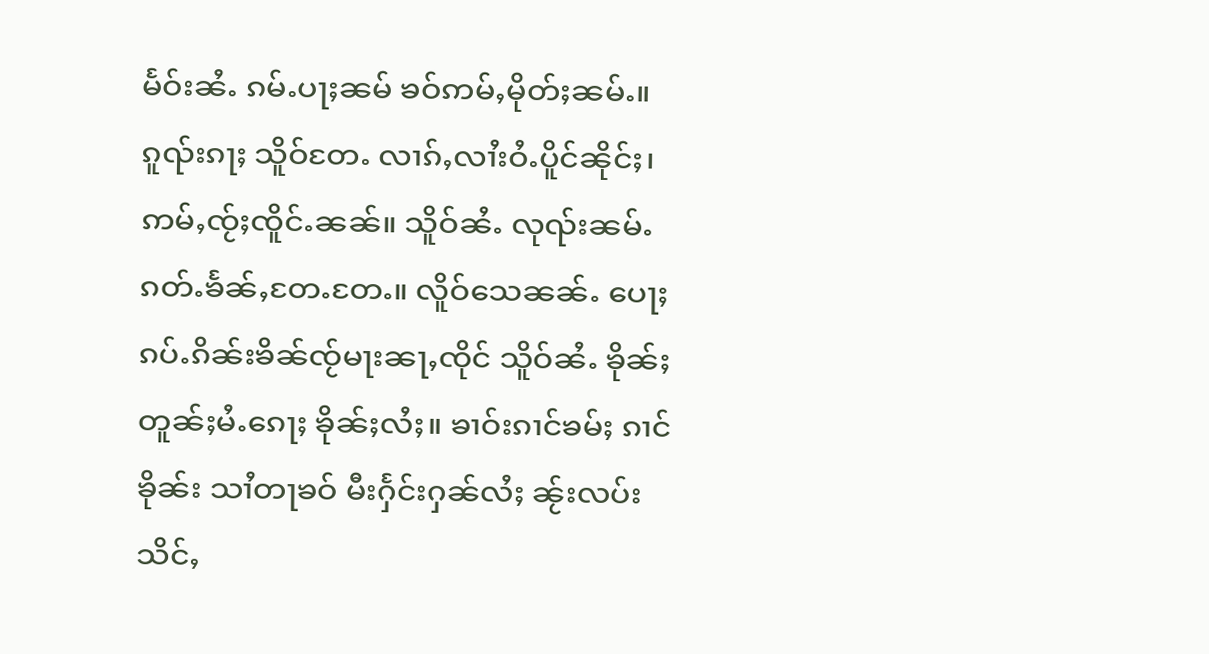မႅဝ်းၼႆႉ ၵမ်ႉပႃႈၼမ် ၶဝ်ဢမ်ႇမိုတ်ႈၼမ်ႉ။ ၵူၺ်းၵႃႈ သိူဝ်တႄႉ လၢၵ်ႇလၢႆးဝႆႉပိူင်ၼိုင်ႈ၊ ဢမ်ႇၸႂ်ႈၸိူင်ႉၼၼ်။ သိူဝ်ၼႆႉ လုၺ်းၼမ်ႉ ၵတ်ႉၶႅၼ်ႇတႄႉတႄႉ။ လိူဝ်သေၼၼ်ႉ ပေႃႈၵပ်ႉၵိၼ်းၶိၼ်ၸႂ်မႃးၼႃႇၸိုင် သိူဝ်ၼႆႉ ၶိုၼ်ႈတူၼ်ႈမႆႉၵေႃႈ ၶိုၼ်ႈလႆႈ။ ၶၢဝ်းၵၢင်ၶမ်ႈ ၵၢင်ၶိုၼ်း သၢႆတႃၶဝ် မီးႁႅင်းႁၼ်လႆႈ ၼႂ်းလပ်းသိင်ႇ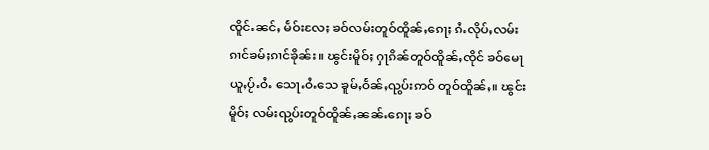ၸိူင်ႉၼင်ႇ မႅဝ်းလႄႈ ၶဝ်လမ်းတူဝ်ထိူၼ်ႇၵေႃႈ ၵႆႉလိုပ်ႇလမ်း ၵၢင်ၶမ်ႈၵၢင်ၶိုၼ်း။ ၽွင်းမိူဝ်ႈ ႁႃၵိၼ်တူဝ်ထိူၼ်ႇၸိုင် ၶဝ်မေႃ ယူႇပႂ်ႉဝႆႉ သေႃႉဝႆႉသေ ၶူမ်ႇဝႅၼ်ႇၺွပ်းဢဝ် တူဝ်ထိူၼ်ႇ။ ၽွင်းမိူဝ်ႈ လမ်းၺွပ်းတူဝ်ထိူၼ်ႇၼၼ်ႉၵေႃႈ ၶဝ်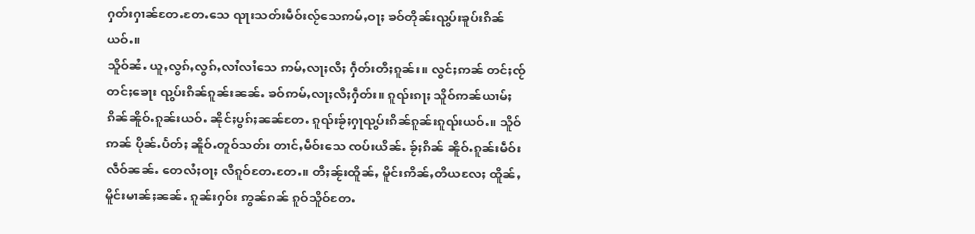ႁတ်းႁၢၼ်တႄႉတႄႉသေ ၺႃးသတ်းမဵဝ်းလႂ်သေဢမ်ႇဝႃႈ ၶဝ်တိုၼ်းၺွပ်းၶူပ်းၵိၼ်ယဝ်ႉ။
သိူဝ်ၼႆႉ ယူႇလွၵ်ႇလွၵ်ႇလၢႆလၢႆသေ ဢမ်ႇလႃႈလီႈ ႁဵတ်းတီႈၵူၼ်း။ လွင်ႈဢၼ် တင်ႈၸႂ်တင်ႈၶေႃး ၺွပ်းၵိၼ်ၵူၼ်းၼၼ်ႉ ၶဝ်ဢမ်ႇလႃႈလီႈႁဵတ်း။ ၵူၺ်းၵႃႈ သိူဝ်ဢၼ်ယၢမ်ႈၵိၼ်ၼိူဝ်ႉၵူၼ်းယဝ်ႉ ၼိုင်ႈပွၵ်ႈၼၼ်တႄႉ ၵူၺ်းၶႂ်ႈႁႃၺွပ်းၵိၼ်ၵူၼ်းၵူၺ်းယဝ်ႉ။ သိူဝ်ဢၼ် ပိုၼ်ႉပႅတ်ႈ ၼိူဝ်ႉတူဝ်သတ်း တၢင်ႇမဵဝ်းသေ ၸပ်းယိၼ်ႉ ၶႂ်ႈၵိၼ် ၼိူဝ်ႉၵူၼ်းမဵဝ်းလဵဝ်ၼၼ်ႉ တေလႆႈဝႃႈ လီၵူဝ်တႄႉတႄႉ။ တီႈၼႂ်းထိူၼ်ႇ မိူင်းဢိၼ်ႇတိယလႄႈ ထိူၼ်ႇမိူင်းမၢၼ်ႈၼၼ်ႉ ၵူၼ်းႁဝ်း ဢွၼ်ၵၼ် ၵူဝ်သိူဝ်တႄႉ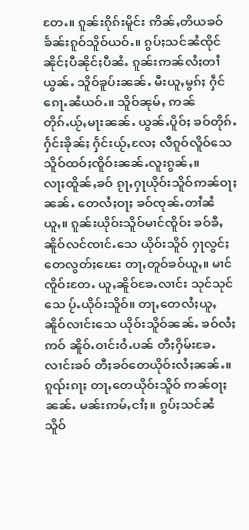တႄႉ။ ၵူၼ်းၵိုၵ်းမိူင်း ဢိၼ်ႇတိယၶဝ် ၶႅၼ်းၵူဝ်သိူဝ်ယဝ်ႉ။ ၵွပ်ႈသင်ၼႆၸိုင် ၼိုင်ႈပီၼိုင်ႈပီၼႆႉ ၵူၼ်းဢၼ်လႆႈတၢႆယွၼ်ႉ သိူဝ်ၶူပ်းၼၼ်ႉ မီးယူႇမွၵ်ႈ ႁဵင်ၵေႃႉၼႆယဝ်ႉ။ သိူဝ်ၼုမ်ႇ ဢၼ်တိုၵ်ႉယႂ်ႇမႃးၼၼ်ႉ ယွၼ်ႉပိူဝ်ႈ ၶဝ်တိုၵ်ႉႁႅင်းၶိုၼ်ႈ ႁႅင်းယႂ်ႇလႄႈ လီၵူဝ်လိူဝ်သေ သိူဝ်ထဝ်ႈၸိူဝ်းၼၼ်ႉလူးၵွၼ်ႇ။
လႃႈထိူၼ်ႇၶဝ် ၵႂႃႇႁႃယိုဝ်းသိူဝ်ဢၼ်ဝႃႈၼၼ်ႉ တေလႆႈဝႃႈ ၶဝ်ၸုၼ်ႉတၢႆၼႆယူႇ။ ၵူၼ်းယိုဝ်းသိူဝ်မၢင်ၸိူဝ်း ၶဝ်ၶီႇၼိူဝ်လင်ၸၢင်ႉသေ ယိုဝ်းသိူဝ် ႁႃလွင်ႈ တေလွတ်ႈၽေး တႃႇတူဝ်ၶဝ်ယူႇ။ မၢင်ၸိူဝ်းတႄႉ ယူႇၼိူဝ်ၶႄႉလၢင်း သုင်သုင်သေ ပႂ်ႉယိုဝ်းသိူဝ်။ တႃႇတေလႆႈယူႇၼိူဝ်လၢင်းသေ ယိုဝ်းသိူဝ်ၼၼ်ႉ ၶဝ်လႆႈဢဝ် ၼိူဝ်ႉဝၢင်းဝႆႉပၼ် တီႈႁိမ်းၶႄႉလၢင်းၶဝ် တီႈၶဝ်တေယိုဝ်းလႆႈၼၼ်ႉ။ ၵူၺ်းၵႃႈ တႃႇတေယိုဝ်းသိူဝ် ဢၼ်ဝႃႈၼၼ်ႉ မၼ်းဢမ်ႇငၢႆႈ။ ၵွပ်ႈသင်ၼႆ သိူဝ်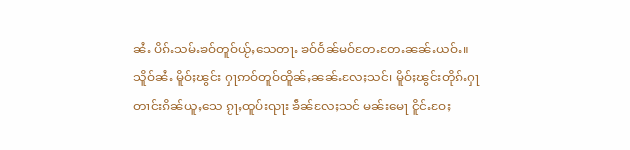ၼႆႉ ပိၵ်ႉသမ်ႉၶဝ်တူဝ်ယႂ်ႇသေတႃႉ ၶဝ်ဝႅၼ်မဝ်တႄႉတႄႉၼၼ်ႉယဝ်ႉ။
သိူဝ်ၼႆႉ မိူဝ်ႈၽွင်း ႁႃဢဝ်တူဝ်ထိူၼ်ႇၼၼ်ႉလႄႈသင်၊ မိူဝ်ႈၽွင်းတိုၵ်ႉႁႃ တၢင်းၵိၼ်ယူႇသေ ၵႂႃႇထူပ်းၺႃး ၶဵၼ်လႄႈသင် မၼ်းမေႃ ငိူင်ႉဝႄႈ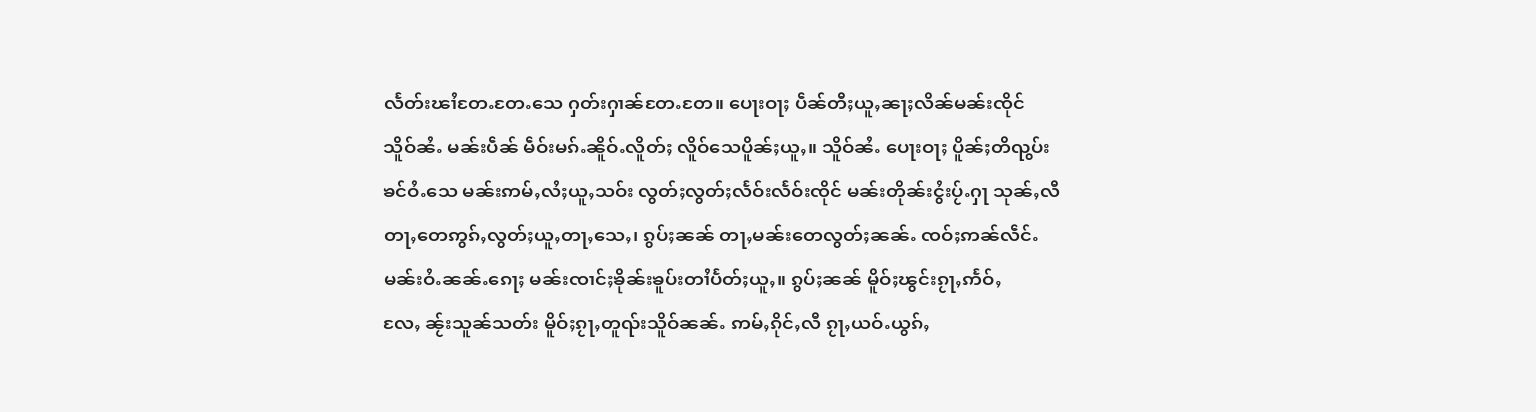လႅတ်းၽၢႆတႄႉတႄႉသေ ႁတ်းႁၢၼ်တႄႉတႄ။ ပေႃးဝႃႈ ပဵၼ်တီႈယူႇၼႃႈလိၼ်မၼ်းၸိုင် သိူဝ်ၼႆႉ မၼ်းပဵၼ် မဵဝ်းမၵ်ႉၼိူဝ်ႉလိူတ်ႈ လိူဝ်သေပိူၼ်ႈယူႇ။ သိူဝ်ၼႆႉ ပေႃးဝႃႈ ပိူၼ်ႈတိၺွပ်းၶင်ဝႆႉသေ မၼ်းဢမ်ႇလႆႈယူႇသဝ်း လွတ်ႈလွတ်ႈလႅဝ်းလႅဝ်းၸိုင် မၼ်းတိုၼ်းငွႆးပႂ်ႉႁႃ သုၼ်ႇလီ တႃႇတေဢွၵ်ႇလွတ်ႈယူႇတႃႇသေႇ၊ ၵွပ်ႈၼၼ် တႃႇမၼ်းတေလွတ်ႈၼၼ်ႉ ၸဝ်ႈဢၼ်လဵင်ႉမၼ်းဝႆႉၼၼ်ႉၵေႃႈ မၼ်းၸၢင်ႈၶိုၼ်းၶူပ်းတၢႆပႅတ်ႈယူႇ။ ၵွပ်ႈၼၼ် မိူဝ်ႈၽွင်းၵႂႃႇဢႅဝ်ႇလႄႇ ၼႂ်းသူၼ်သတ်း မိူဝ်ႈၵႂႃႇတူၺ်းသိူဝ်ၼၼ်ႉ ဢမ်ႇၵိုင်ႇလီ ၵႂႃႇယဝ်ႉယွၵ်ႇ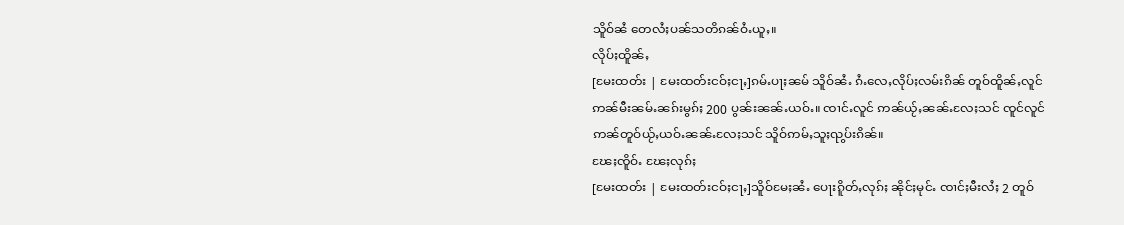သိူဝ်ၼႆ တေလႆႈပၼ်သတိၵၼ်ဝႆႉယူႇ။
လိုပ်ႈထိူၼ်ႇ
[မႄးထတ်း | မႄးထတ်းငဝ်ႈငႃႇ]ၵမ်ႉပႃႈၼမ် သိူဝ်ၼႆႉ ၵႆႉလေႇလိုပ်ႈလမ်းၵိၼ် တူဝ်ထိူၼ်ႇလူင် ဢၼ်မီးၼမ်ႉၼၵ်းမွၵ်ႈ 200 ပွၼ်းၼၼ်ႉယဝ်ႉ။ ၸၢင်ႉလူင် ဢၼ်ယႂ်ႇၼၼ်ႉလႄႈသင် ၸူင်လူင် ဢၼ်တူဝ်ယႂ်ႇယဝ်ႉၼၼ်ႉလႄႈသင် သိူဝ်ဢမ်ႇသူႈၺွပ်းၵိၼ်။
ၽႄႈၸိူဝ်ႉ ၽႄႈလုၵ်ႈ
[မႄးထတ်း | မႄးထတ်းငဝ်ႈငႃႇ]သိူဝ်မႄႈၼႆႉ ပေႃးၵိူတ်ႇလုၵ်ႈ ၼိုင်ႈမုင်ႉ ၸၢင်ႈမီးလႆႈ 2 တူဝ်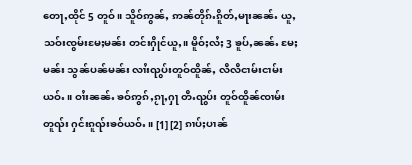တေႃႇထိုင် 5 တူဝ်။ သိူဝ်ဢွၼ်ႇ ဢၼ်တိုၵ်ႉၵိူတ်ႇမႃးၼၼ်ႉ ယူႇသဝ်းၸွမ်းမႄႈမၼ်း တင်းႁိုင်ယူႇ။ မိူဝ်ႈလႆႈ 3 ၶူပ်ႇၼၼ်ႉ မႄႈမၼ်း သွၼ်ပၼ်မၼ်း လၢႆးၺွပ်းတူဝ်ထိူၼ်ႇ လီလီငၢမ်းငၢမ်းယဝ်ႉ။ ဝၢႆးၼၼ်ႉ ၶဝ်ဢွၵ်ႇၵႂႃႇႁႃ တီႉၺွပ်း တူဝ်ထိူၼ်ၸၢမ်းတူၺ်း ႁင်းၵူၺ်းၶဝ်ယဝ်ႉ။ [1] [2] ၵၢပ်ႈပၢၼ်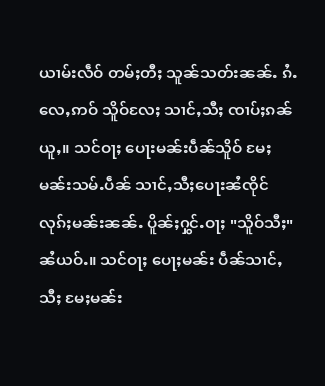ယၢမ်းလဵဝ် တမ်ႈတီႈ သူၼ်သတ်းၼၼ်ႉ ၵႆႉလေႇဢဝ် သိူဝ်လႄႈ သၢင်ႇသီႈ ၸၢပ်ႈၵၼ်ယူႇ။ သင်ဝႃႈ ပေႃးမၼ်းပဵၼ်သိူဝ် မႄႈမၼ်းသမ်ႉပဵၼ် သၢင်ႇသီႈပေႃးၼႆၸိုင် လုၵ်ႈမၼ်းၼၼ်ႉ ပိူၼ်ႈႁွင်ႉဝႃႈ "သိူဝ်သီႈ" ၼႆယဝ်ႉ။ သင်ဝႃႈ ပေႃႈမၼ်း ပဵၼ်သၢင်ႇသီႈ မႄႈမၼ်း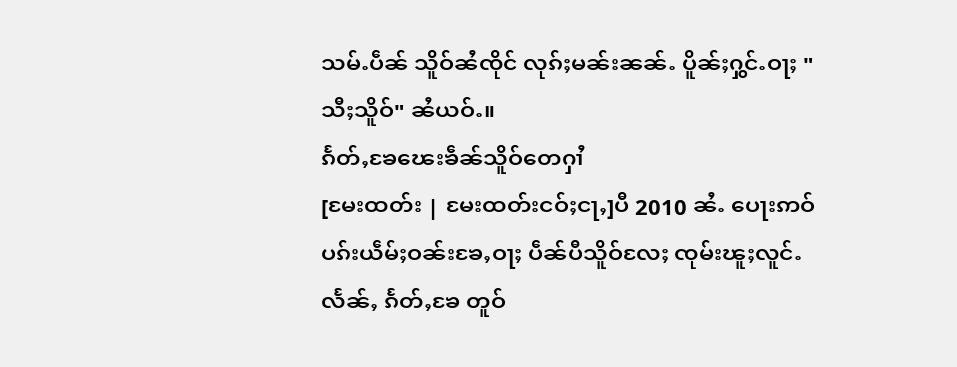သမ်ႉပဵၼ် သိူဝ်ၼႆၸိုင် လုၵ်ႈမၼ်းၼၼ်ႉ ပိူၼ်ႈႁွင်ႉဝႃႈ "သီႈသိူဝ်" ၼႆယဝ်ႉ။
ၵႅတ်ႇၶႄၽေးၶဵၼ်သိူဝ်တေႁၢႆ
[မႄးထတ်း | မႄးထတ်းငဝ်ႈငႃႇ]ပီ 2010 ၼႆႉ ပေႃးဢဝ်ပၵ်းယဵမ်ႈဝၼ်းၶႄႇဝႃႈ ပဵၼ်ပီသိူဝ်လႄႈ ၸုမ်းၽူႈလူင်ႉလႅၼ်ႇ ၵႅတ်ႇၶႄ တူဝ်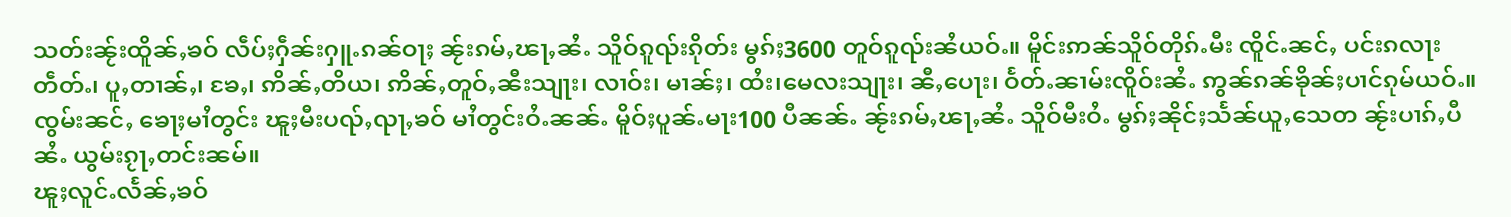သတ်းၼႂ်းထိူၼ်ႇၶဝ် လဵပ်ႈႁဵၼ်းႁူႉၵၼ်ဝႃႈ ၼႂ်းၵမ်ႇၽႃႇၼႆႉ သိူဝ်ၵူၺ်းၵိုတ်း မွၵ်ႈ3600 တူဝ်ၵူၺ်းၼႆယဝ်ႉ။ မိူင်းဢၼ်သိူဝ်တိုၵ်ႉမီး ၸိူင်ႉၼင်ႇ ပင်းၵလႃးတဵတ်ႉ၊ ပူႇတၢၼ်ႇ၊ ၶႄႇ၊ ဢိၼ်ႇတိယ၊ ဢိၼ်ႇတူဝ်ႇၼီးသျႃး၊ လၢဝ်း၊ မၢၼ်ႈ၊ ထႆး၊မေလးသျႃး၊ ၼီႇပေႃး၊ ဝႅတ်ႉၼၢမ်းၸိူဝ်းၼႆႉ ဢွၼ်ၵၼ်ၶိုၼ်ႈပၢင်ၵုမ်ယဝ်ႉ။ၸွမ်းၼင်ႇ ၶေႃႈမၢႆတွင်း ၽူႈမီးပၺ်ႇၺႃႇၶဝ် မၢႆတွင်းဝႆႉၼၼ်ႉ မိူဝ်ႈပူၼ်ႉမႃး100 ပီၼၼ်ႉ ၼႂ်းၵမ်ႇၽႃႇၼႆႉ သိူဝ်မီးဝႆႉ မွၵ်ႈၼိုင်ႈသႅၼ်ယူႇသေတ ၼႂ်းပၢၵ်ႇပီၼႆႉ ယွမ်းၵႂႃႇတင်းၼမ်။
ၽူႈလူင်ႉလႅၼ်ႇၶဝ်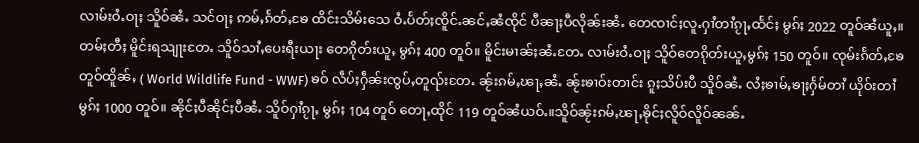လၢမ်းဝႆႉဝႃႈ သိူဝ်ၼႆႉ သင်ဝႃႈ ဢမ်ႇၵႅတ်ႇၶႄ ထိင်းသိမ်းသေ ဝႆႉပႅတ်ႈၸိူင်ႉၼင်ႇၼႆၸိုင် ပီၼႃႈပီလိုၼ်းၼႆႉ တေၸၢင်ႈလူႉႁၢႆတၢႆၵႂႃႇထႅင်ႈ မွၵ်ႈ 2022 တူဝ်ၼႆယူႇ။ တမ်ႈတီႈ မိူင်းရသျႃးတႄႉ သိူဝ်သၢႆႇပေးရီးယႃး တေၵိုတ်းယူႇ မွၵ်ႈ 400 တူဝ်။ မိူင်းမၢၼ်ႈၼႆႉတႄႉ လၢမ်းဝႆႉဝႃႈ သိူဝ်တေၵိုတ်းယူႇမွၵ်ႈ 150 တူဝ်။ ၸုမ်းၵႅတ်ႇၶႄတူဝ်ထိူၼ်ႇ ( World Wildlife Fund - WWF) ၶဝ် လဵပ်ႈႁဵၼ်းၸွပ်ႇတူၺ်းတႄႉ ၼႂ်းၵမ်ႇၽႃႇၼႆႉ ၼႂ်းၶၢဝ်းတၢင်း ၵူႈသိပ်းပီ သိူဝ်ၼႆႉ လႆႈၶၢမ်ႇၶႃႈႁႅမ်တၢႆ ယိုဝ်းတၢႆ မွၵ်ႈ 1000 တူဝ်။ ၼိုင်ႈပီၼိုင်ႈပီၼႆႉ သိူဝ်ႁၢႆၵႂႃႇ မွၵ်ႈ 104 တူဝ် တေႃႇထိုင် 119 တူဝ်ၼႆယဝ်ႉ။သိူဝ်ၼႂ်းၵမ်ႇၽႃႇၶိုင်ႈလိူဝ်လိူဝ်ၼၼ်ႉ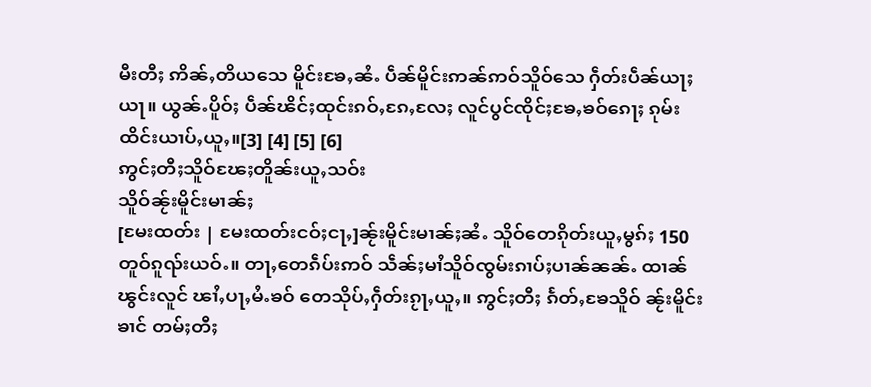မီးတီႈ ဢိၼ်ႇတိယသေ မိူင်းၶႄႇၼႆႉ ပဵၼ်မိူင်းဢၼ်ဢဝ်သိူဝ်သေ ႁဵတ်းပဵၼ်ယႃႈယႃ။ ယွၼ်ႉပိူဝ်ႈ ပဵၼ်ၽိင်ႈထုင်းၵဝ်ႇၵႄႇလႄႈ လူင်ပွင်ၸိုင်ႈၶႄႇၶဝ်ၵေႃႈ ၵုမ်းထိင်းယၢပ်ႇယူႇ။[3] [4] [5] [6]
ဢွင်ႈတီႈသိူဝ်ၽႄႈတိူၼ်းယူႇသဝ်း
သိူဝ်ၼႂ်းမိူင်းမၢၼ်ႈ
[မႄးထတ်း | မႄးထတ်းငဝ်ႈငႃႇ]ၼႂ်းမိူင်းမၢၼ်ႈၼႆႉ သိူဝ်တေၵိုတ်းယူႇမွၵ်ႈ 150 တူဝ်ၵူၺ်းယဝ်ႉ။ တႃႇတေၵဵပ်းဢဝ် သဵၼ်ႈမၢႆသိူဝ်ၸွမ်းၵၢပ်ႈပၢၼ်ၼၼ်ႉ ထၢၼ်ၽွင်းလူင် ၽၢႆႇပႃႇမႆႉၶဝ် တေသိုပ်ႇႁဵတ်းၵႂႃႇယူႇ။ ဢွင်ႈတီႈ ၵႅတ်ႇၶႄသိူဝ် ၼႂ်းမိူင်းၶၢင် တမ်ႈတီႈ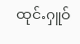ထုင်ႉႁူဝ်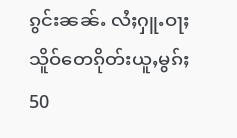ၵွင်းၼၼ်ႉ လႆႈႁူႉဝႃႈ သိူဝ်တေၵိုတ်းယူႇမွၵ်ႈ 50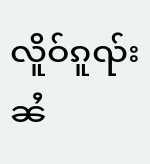လိူဝ်ၵူၺ်းၼႆ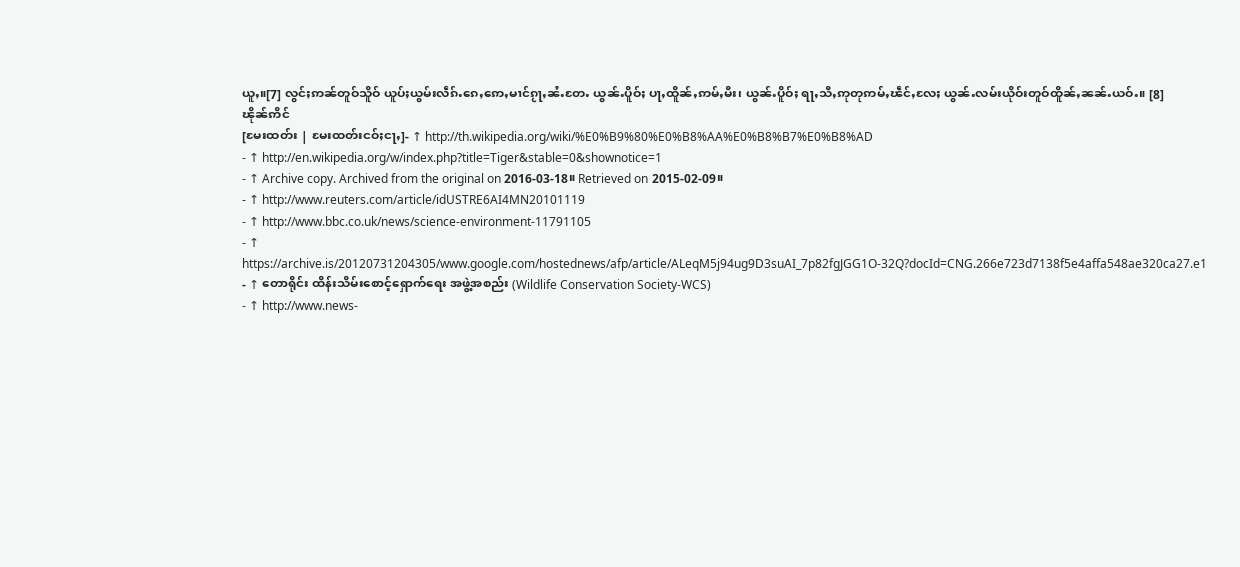ယူႇ။[7] လွင်ႈဢၼ်တူဝ်သိူဝ် ယူပ်ႈယွမ်းလဵၵ်ႉၵေႇဢေႇမၢင်ၵႂႃႇၼႆႉတႄႉ ယွၼ်ႉပိူဝ်ႈ ပႃႇထိူၼ်ႇဢမ်ႇမီး၊ ယွၼ်ႉပိူဝ်ႈ ရႃႇသီႇဢုတုဢမ်ႇၽဵင်ႇလႄႈ ယွၼ်ႉလမ်းယိုဝ်းတူဝ်ထိူၼ်ႇၼၼ်ႉယဝ်ႉ။ [8]
ၽိုၼ်ဢိင်
[မႄးထတ်း | မႄးထတ်းငဝ်ႈငႃႇ]- ↑ http://th.wikipedia.org/wiki/%E0%B9%80%E0%B8%AA%E0%B8%B7%E0%B8%AD
- ↑ http://en.wikipedia.org/w/index.php?title=Tiger&stable=0&shownotice=1
- ↑ Archive copy. Archived from the original on 2016-03-18။ Retrieved on 2015-02-09။
- ↑ http://www.reuters.com/article/idUSTRE6AI4MN20101119
- ↑ http://www.bbc.co.uk/news/science-environment-11791105
- ↑ https://archive.is/20120731204305/www.google.com/hostednews/afp/article/ALeqM5j94ug9D3suAI_7p82fgJGG1O-32Q?docId=CNG.266e723d7138f5e4affa548ae320ca27.e1
- ↑ တောရိုင်း ထိန်းသိမ်းစောင့်ရှောက်ရေး အဖွဲ့အစည်း (Wildlife Conservation Society-WCS)
- ↑ http://www.news-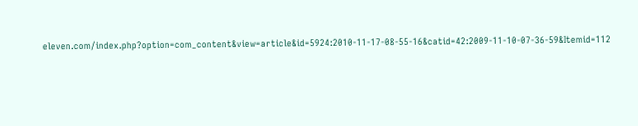eleven.com/index.php?option=com_content&view=article&id=5924:2010-11-17-08-55-16&catid=42:2009-11-10-07-36-59&Itemid=112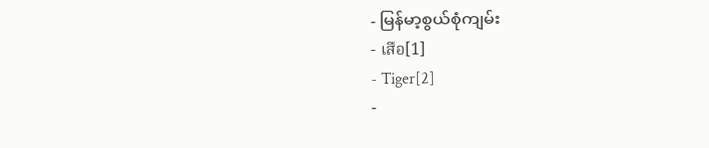- မြန်မာ့စွယ်စုံကျမ်း
- เสือ[1]
- Tiger[2]
-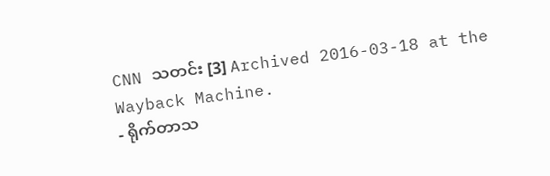CNN သတင်း [3] Archived 2016-03-18 at the Wayback Machine.
- ရိုက်တာသ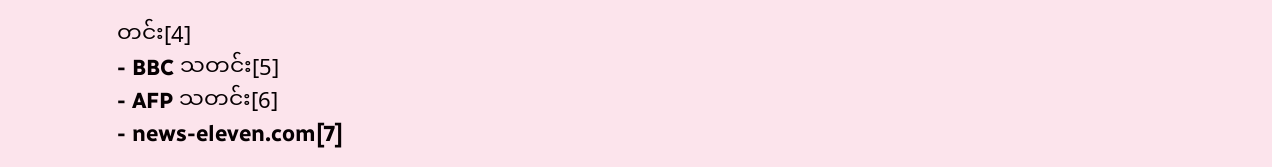တင်း[4]
- BBC သတင်း[5]
- AFP သတင်း[6]
- news-eleven.com[7]